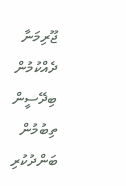ޖޫރިމަނާ ދެއްކުމުން ބިދޭސީން ތިބުމުން ބަންދުކުރި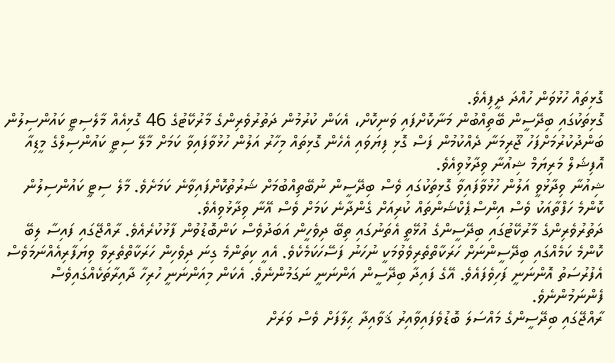ގޮޅިތައް ހުޅުވަން ހުއްދަ ދީފިއެވެ.
ގޮޅިތަކުގައި ބިދޭސީން ބޭތިއްބުން މަނާކޮށްފައި ވަނިކޮށް، އެކަން ކުރުމުން ދަތުރުވެރިންގެ މާރުކޭޓުގެ 46 ގޮޅިއެއް މާލެސިޓީ ކައުންސިލުން ބަންދުކުރުމަށްފަހު ޖޫރިމަނާ ދެއްކުމުން ފަސް ގޮޅި ފިޔަވައި އެހެން ގޮޅިތައް މިހާރު އަލުން ހުޅުވާފައިވާ ކަމަށް މާލޭ ސިޓީ ކައުންސިލްގެ މީޑިއާ އޮފިޝަލް މަރިޔަމް ޝިއުނާ ވިދާޅުވިއެވެ.
ޝިއުނާ ވިދާޅުވީ އަލުން ހުޅުވާފައިވާ ގޮޅިތަކުގައި ވެސް ބިދޭސީން ނުބޭތިއްބުމަށް ޝަރުތުކޮށްފައިވާނެ ކަމަށެވެ. މާލެ ސިޓީ ކައުންސިލުން ކޮންމެ ހަފްތާއަކު ވެސް އިންސްޕެކްޝަންތައް ކުރިއަށް ގެންދާނެ ކަމަށް ވެސް އޭނާ ވިދާޅުވިއެވެ.
ދަތުރުވެރިންގެ މާރުކޭޓުގައި ބިދޭސީންގެ އުޅޭތީ އެތަނުގައި ތިބޭ ދިވެހީން އަބަދުވެސް ކަންބޮޑުވުން ފާޅުކުރެއެވެ. ރާއްޖޭގައި ފައިސާ ލިބޭ ކޮންމެ ކަމެއްގައި ބިދޭސީންނަށް ހަރަކާތްތެރިވެވުމަކީ ނުހަނު ފަސޭހަކަމެކެވެ. އެއީ ކިތަންމެ ގިނަ ދިވެހިން ހަރަކާތްތެރިވާ ވިޔަފާރިއެއްނަމަވެސް އެފުރުސަތު އޮންނަނީ ފަހިވެފައެވެ. އޭގެ ފައިދާ ބިދޭސީން އަންނަނީ ނަގަމުންނެވެ. އެކަން މިއަންނަނީ ހުރިހާ ދާއިރާތަކެއްގައިވެސް ފެންނަމުންނެވެ.
ރާއްޖޭގައި ބިދޭސީންގެ މައްސަލަ ބޮޑުވެފައިވާއިރު ޤަވާއިދާ ޙިލާފަށް ވެސް ވަރަށް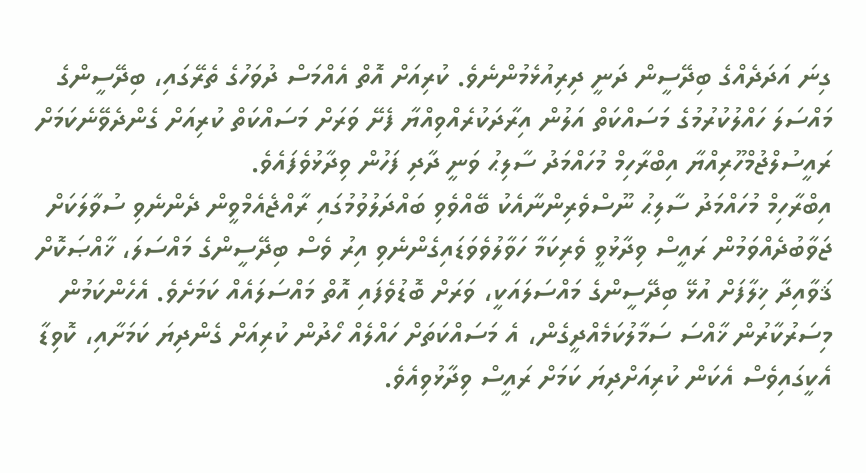ގިނަ އަދަދެއްގެ ބިދޭސީން ދަނީ ދިރިއުޅެމުންނެވެ. ކުރިއަށް އޮތް އެއްމަސް ދުވަހުގެ ތެރޭގައި، ބިދޭސީންގެ މައްސަލަ ހައްލުކުރުމުގެ މަސައްކަތް އަލުން އިރާދަކުރެއްވިއްޔާ ފެށޭ ވަރަށް މަސައްކަތް ކުރިއަށް ގެންދެވޭނެކަމަށް ރައީސުލްޖުމްހޫރިއްޔާ އިބްރާހިމް މުހައްމަދު ސާލިޙު ވަނީ ދާދި ފަހުން ވިދާޅުވެފައެވެ.
އިބްރާހިމް މުހައްމަދު ސާލިޙު ނޫސްވެރިންނާއެކު ބޭއްވެވި ބައްދަލުވުމުގައި ރާއްޖެއެމްވީން ދެންނެވި ސުވާލަކަށް ޖަވާބުދެއްވަމުން ރައީސް ވިދާޅުވީ ވެރިކަމާ ހަވާލުވެވަޑައިގެންނެވި އިރު ވެސް ބިދޭސީންގެ މައްސަލަ، ޚާއްޞަކޮށް ޤަވާއިދާ ޚިލާފަށް އުޅޭ ބިދޭސީންގެ މައްސަލައަކީ، ވަރަށް ބޮޑުވެފައި އޮތް މައްސަލައެއް ކަމަށެވެ. އެހެންކަމުން މިސަރުކާރުން ޚާއްސަ ސަމާލުކަމެއްދީގެން، އެ މަސައްކަތަށް ހައްލެއް ހޯދުން ކުރިއަށް ގެންދިޔަ ކަމަށާއި، ކޮވިޑާ އެކީގައިވެސް އެކަން ކުރިއަށްދިޔަ ކަމަށް ރައީސް ވިދާޅުވިއެވެ.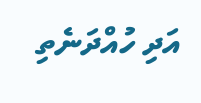އަދި ހުއްދަނެތި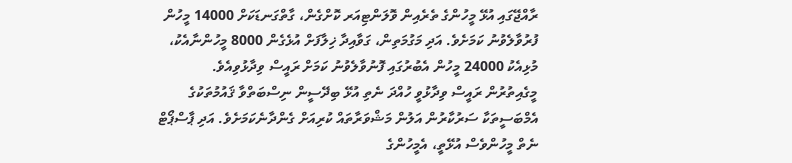ރާއްޖޭގައި އުޅޭ މީހުންގެ ތެރެއިން ވޮލަންޓިއަރ ކޮށްގެން، ގާތްގަނޑަކަށް 14000 މީހުން ފުރުވާލެވުނު ކަމަށެވެ. އަދި މަގުމަތިން، ގަވާއިދާ ޚިލާފަށް އުޅެގެން 8000 މީހުންނާއެކު، މުޅިއެކު 24000 މީހުން އެބުރުގައި ފޮނުވާލެވުނު ކަމަށް ރައީސް ވިދާޅުވިއެވެ.
މީގެއިތުރުން ރައީސް ވިދާޅުވީ ހުއްދަ ނެތި އުޅޭ ބިދޭސީން ނިސްބަތްވާ ޤައުމުތަކުގެ އެމްބަސީތަކާ ސަރުކާރުން އަލުން މަޝްވަރާތައް ކުރިއަށް ގެންދާނެކަމަށެވެ. އަދި ޕާސްޕޯޓް ނެތް މީހުންވެސް އުޅޭތީ، އެމީހުންގެ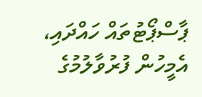ޕާސްޕޯޓުތައް ހައްދައި، އެމީހުން ފުރުވާލުމުގެ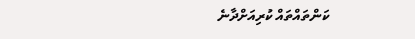ކަންތައްތައް ކުރިއަށްދާނެ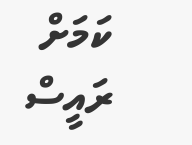ކަމަށް ރައީސް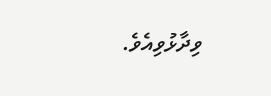ވިދާޅުވިއެވެ.